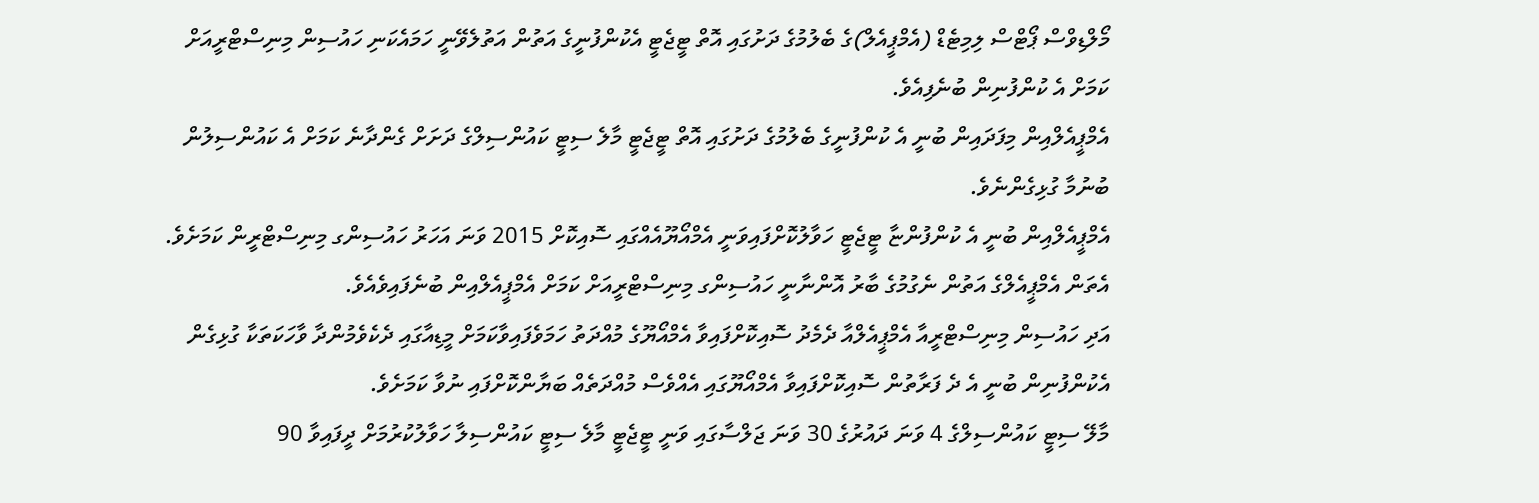މޯލްޑިވްސް ޕޯޓްސް ލިމިޓެޑް (އެމްޕީއެލް)ގެ ބެލުމުގެ ދަށުގައި އޮތް ޓީޖެޓީ އެކުންފުނީގެ އަތުން އަތުލެވޭނީ ހަމައެކަނި ހައުސިން މިނިސްޓްރީއަށް ކަމަށް އެ ކުންފުނިން ބުނެފިއެވެ.
އެމްޕީއެލްއިން މިފަދައިން ބުނީ އެ ކުންފުނީގެ ބެލުމުގެ ދަށުގައި އޮތް ޓީޖެޓީ މާލެ ސިޓީ ކައުންސިލްގެ ދަށަށް ގެންދާނެ ކަމަށް އެ ކައުންސިލުން ބުނުމާ ގުޅިގެންނެވެ.
އެމްޕީއެލްއިން ބުނީ އެ ކުންފުންޏާ ޓީޖެޓީ ހަވާލުކޮށްފައިވަނީ އެމްއޯޔޫއެއްގައި ސޮއިކޮށް 2015 ވަނަ އަހަރު ހައުސިންގ މިނިސްޓްރީން ކަމަށެވެ. އެތަން އެމްޕީއެލްގެ އަތުން ނެގުމުގެ ބާރު އޮންނާނީ ހައުސިންގ މިނިސްޓްރީއަށް ކަމަށް އެމްޕީއެލްއިން ބުނެފައިވެއެވެ.
އަދި ހައުސިން މިނިސްޓްރީއާ އެމްޕީއެލްއާ ދެމެދު ސޮއިކޮށްފައިވާ އެމްއޯޔޫގެ މުއްދަތު ހަމަވެފައިވާކަމަށް މީޑިއާގައި ދެކެވެމުންދާ ވާހަކަތަކާ ގުޅިގެން އެކުންފުނިން ބުނީ އެ ދެ ފަރާތުން ސޮއިކޮށްފައިވާ އެމްއޯޔޫގައި އެއްވެސް މުއްދަތެއް ބަޔާންކޮށްފައި ނުވާ ކަމަށެވެ.
މާލޭ ސިޓީ ކައުންސިލްގެ 4 ވަނަ ދައުރުގެ 30 ވަނަ ޖަލްސާގައި ވަނީ ޓީޖެޓީ މާލެ ސިޓީ ކައުންސިލާ ހަވާލުކުރުމަށް ދީފައިވާ 90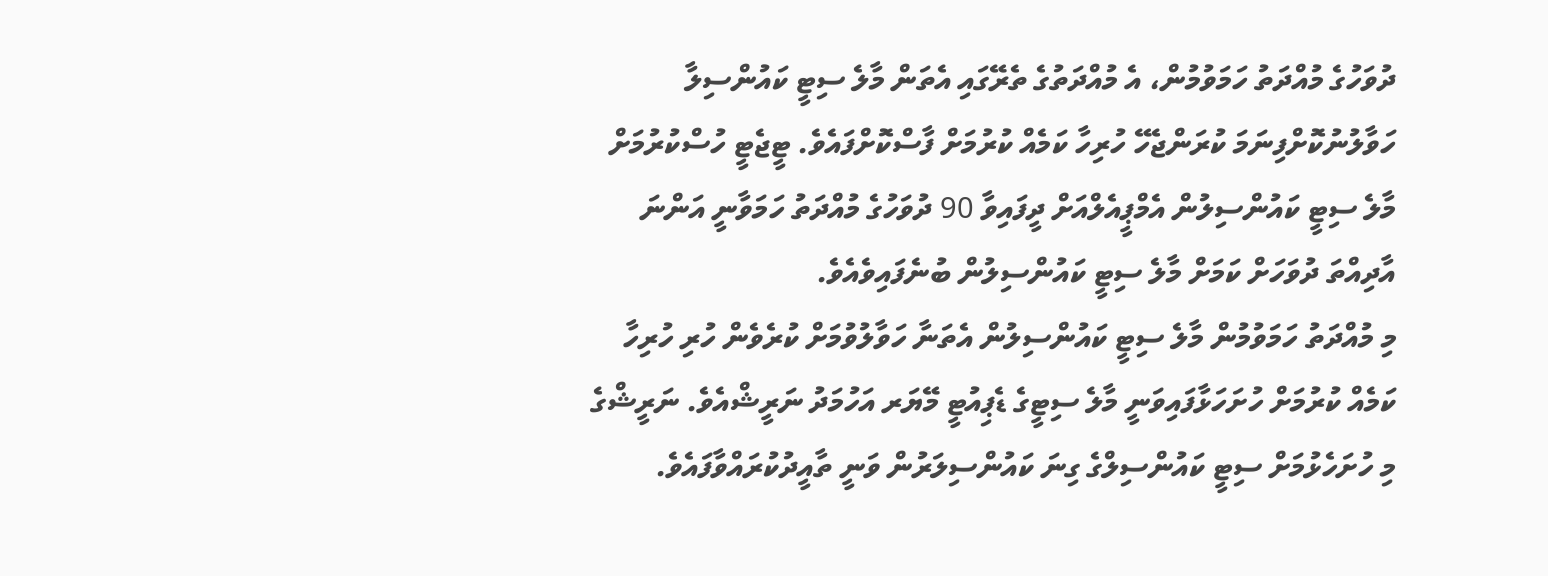ދުވަހުގެ މުއްދަތު ހަމަވުމުން، އެ މުއްދަތުގެ ތެރޭގައި އެތަން މާލެ ސިޓީ ކައުންސިލާ ހަވާލުނުކޮށްފިނަމަ ކުރަންޖެހޭ ހުރިހާ ކަމެއް ކުރުމަށް ފާސްކޮށްފައެވެ. ޓީޖެޓީ ހުސްކުރުމަށް މާލެ ސިޓީ ކައުންސިލުން އެމްޕީއެލްއަށް ދީފައިވާ 90 ދުވަހުގެ މުއްދަތު ހަމަވާނީ އަންނަ އާދިއްތަ ދުވަހަށް ކަމަށް މާލެ ސިޓީ ކައުންސިލުން ބުނެފައިވެއެވެ.
މި މުއްދަތު ހަމަވުމުން މާލެ ސިޓީ ކައުންސިލުން އެތަނާ ހަވާލުވުމަށް ކުރެވެން ހުރި ހުރިހާ ކަމެއް ކުރުމަށް ހުށަހަޅާފައިވަނީ މާލެ ސިޓީގެ ޑެޕިއުޓީ މޭޔަރ އަހުމަދު ނަރީޝްއެވެ. ނަރީޝްގެ މި ހުށަހެޅުމަށް ސިޓީ ކައުންސިލްގެ ގިނަ ކައުންސިލަރުން ވަނީ ތާއީދުކުރައްވާފައެވެ.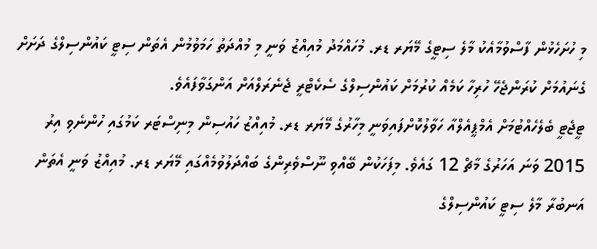މި ހުށަހެޅުން ފާސްވުމާއެކު މާލެ ސިޓީގެ މޭޔަރ ޑރ. މުހައްމަދު މުއިއްޒު ވަނީ މި މުއްދަތު ހަމަވުމުން އެތަން ސިޓީ ކައުންސިލްގެ ދަށަށް ގެނައުމަށް ކުރަންޖެހޭ ހުރިހާ ކަމެއް ކުރުމަށް ކައުންސިލްގެ ސެކެޓްރީ ޖެނެރަލްއަށް އަންގަވާފައެވެ.
ޓީޖެޓީ ބެލެހެއްޓުމަށް އެމްޕީއެލްއާ ހަވާލުކޮށްފައިވަނީ މިހާރުގެ މޭޔަރ ޑރ. މުއިއްޒު ހައުސިން މިނިސްޓަރ ކަމުގައި ހުންނެވި އިރު 2015 ވަނަ އަހަރުގެ މާޗް 12 ގައެވެ. މިފަހަކުން ބޭއްވި ނޫސްވެރިންގެ ބައްދަލުވުމެއްގައި މޭޔަރ ޑރ. މުއިއްޒު ވަނީ އެތަން އަނބުރާ މާލެ ސިޓީ ކައުންސިލްގެ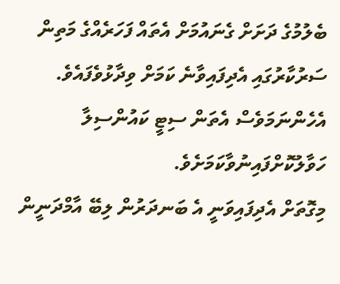ބެލުމުގެ ދަށަށް ގެނައުމަށް އެތައް ފަހަރެއްގެ މަތިން ސަރުކާރުގައި އެދިފައިވާނެ ކަމަށް ވިދާޅުވެފައެވެ. އެހެންނަމަވެސް އެތަން ސިޓީ ކައުންސިލާ ހަވާލުކޮށްފައިނުވާކަމަށެވެ.
މިގޮތަށް އެދިފައިވަނީ އެ ބަނދަރުން ލިބޭ އާމްދަނީން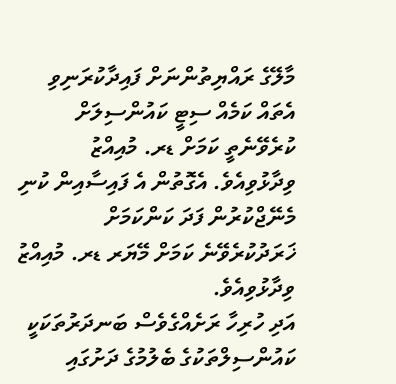މާލޭގެ ރައްޔިތުންނަށް ފައިދާކުރަނިވި އެތައް ކަމެއް ސިޓީ ކައުންސިލަށް ކުރެވޭނެތީ ކަމަށް ޑރ. މުއިއްޒު ވިދާޅުވިއެވެ. އެގޮތުން އެ ފައިސާއިން ކުނި މެނޭޖްކުރުން ފަދަ ކަންކަމަށް ޚަރަދުކުރެވޭނެ ކަމަށް މޭޔަރ ޑރ. މުއިއްޒު ވިދާޅުވިއެވެ.
އަދި ހުރިހާ ރަށެއްގެވެސް ބަނދަރުތަކަކީ ކައުންސިލްތަކުގެ ބެލުމުގެ ދަށުގައި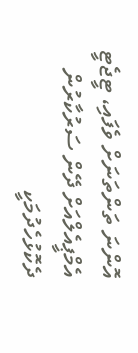އޮންނަ ތަންތަނަށް ވެފައި، ޓީޖެޓީ އެމްޕީއެލްއަށް ދޭން ސަރުކާރުން ދެކޮޅުހެދުމަކީ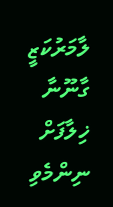ލާމަރުކަޒީ ގާނޫނާ ޚިލާފަށް ނިންމެވި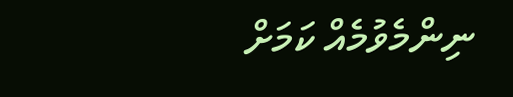ނިންމެވުމެއް ކަމަށް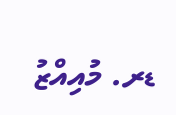ޑރ. މުއިއްޒު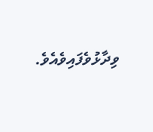ވިދާޅުވެފައިވެއެވެ.